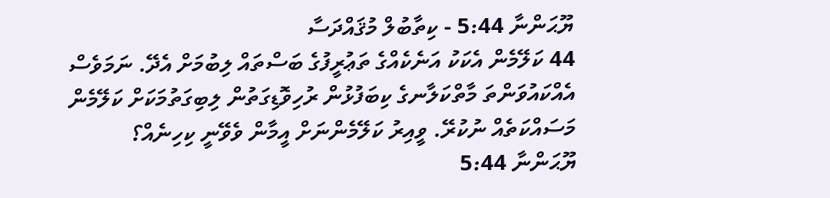ޔޫޙަންނާ 5:44 - ކިތާބުލް މުޤައްދަސާ
44 ކަލޭމެން އެކަކު އަނެކެއްގެ ތަޢުރީފުގެ ބަސްތައް ލިބުމަށް އެދޭ. ނަމަވެސް އެއްކައުވަންތަ މާތްކަލާނގެ ކިބަފުޅުން ރުހިވޮޑިގަތުން ލިބިގަތުމަކަށް ކަލޭމެން މަސައްކަތެއް ނުކުރޭ. ވީއިރު ކަލޭމެންނަށް އީމާން ވެވޭނީ ކިހިނެއް؟
ޔޫޙަންނާ 5:44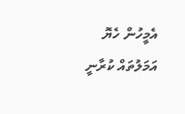އެމީހުން ހެޔޮ އަމަލުތައް ކުރާނީ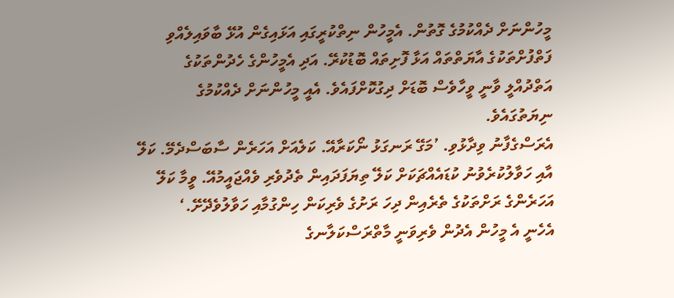މީހުންނަށް ދެއްކުމުގެ ގޮތުން. އެމީހުން ނިތްކުރީގައި އަޅައިގެން އުޅޭ ބާވައިލެއްވި ފަތްފުށްތަކުގެ އާޔަތްތައް އަޅާ ފޮށިތައް ބޮޑުކުރޭ. އަދި އެމީހުންގެ ހެދުންތަކުގެ އަތްދުއްލީ ވާނީ ވީހާވެސް ބޮޑަށް ދިގުކޮށްފައެވެ. އެއީ މީހުންނަށް ދެއްކުމުގެ ނިޔަތުގައެވެ.
އެރަސްގެފާނު ވިދާޅުވި. ’މަގޭ ރަނގަޅު ނޯކަރާއޭ. ކަލެއަށް އަހަރެން ސާބަސްދެމޭ. ކަލޭ އާއި ހަވާލުކުރެވުނު ކުޑައެއްޗަކަށް ކަލޭ ތިޔަފަދައިން ތެދުވެރި ވެއްޖައީމުއޭ. ވީމާ ކަލޭ އަހަރެންގެ ރަށްތަކުގެ ތެރެއިން ދިހަ ރަށުގެ ވެރިކަން ހިންގުމާއި ހަވާލުވެދޭށޭ.‘
އެހެނީ އެ މީހުން އެދުން ވެރިވަނީ މާތްރަސްކަލާނގެ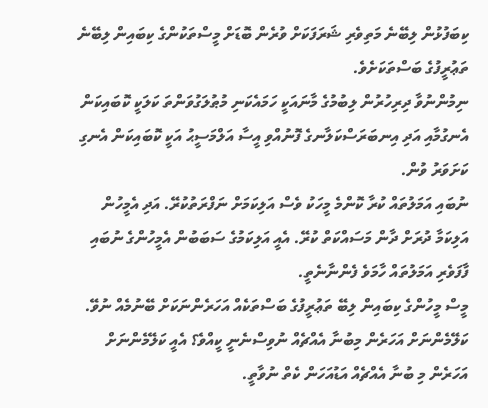ކިބަފުޅުން ލިބޭނެ މަތިވެރި ޝަރަފަކަށް ވުރެން ބޮޑަށް މީސްތަކުންގެ ކިބައިން ލިބޭނެ ތަޢުރީފުގެ ބަސްތަކަށެވެ.
ނިމުންނުވާ ދިރިހުރުން ލިބުމުގެ މާނައަކީ ހަމައެކަނި މުޠުލަގުވަންތަ ކަލަކީ ކޮބައިކަން އެނގުމާއި އަދި އިނބަރަސްކަލާނގެ ފޮނުއްވި އީސާ އަލްމަސީޙު އަކީ ކޮބައިކަން އެނގި ކަށަވަރު ވުން.
ނުބައި އަމަލުތައް ކުރާ ކޮންމެ މީހަކު ވެސް އަލިކަމަށް ނަފްރަތުކުރޭ. އަދި އެމީހުން އަލިކަމާ ދުރަށް ދާން މަސައްކަތް ކުރޭ. އެއީ އަލިކަމުގެ ސަބަބުން އެމީހުންގެ ނުބައި ފާފަވެރި އަމަލުތައް ހާމަވެ ފެންނާނެތީ.
މީސް މީހުންގެ ކިބައިން ލިބޭ ތަޢުރީފުގެ ބަސްތަކެއް އަހަރެންނަކަށް ބޭނުމެއް ނުވޭ.
ކަލޭމެންނަށް އަހަރެން މިބުނާ އެއްޗެއް ނުވިސްނެނީ ކީއްވެ؟ އެއީ ކަލޭމެންނަށް އަހަރެން މި ބުނާ އެއްޗެއް އަޑުއަހަން ކެތް ނުވާތީ.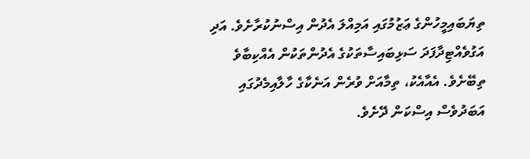ތިޔަބައިމީހުންގެ ޢަޒުމުގައި އަމިއްލަ އެދުން އިސްނުކުރާށެވެ. އަދި އަގުވެއްޓިދާފަދަ ސަޅިބައިސާތަކުގެ އެދުންތަކުން އެއްކިބާވެ ތިބޭށެވެ. އެއާއެކު، ތިމާއަށް ވުރެން އަނެކާގެ ހާލާއިމެދުގައި އަބަދުވެސް އިސްކަން ދޭށެވެ.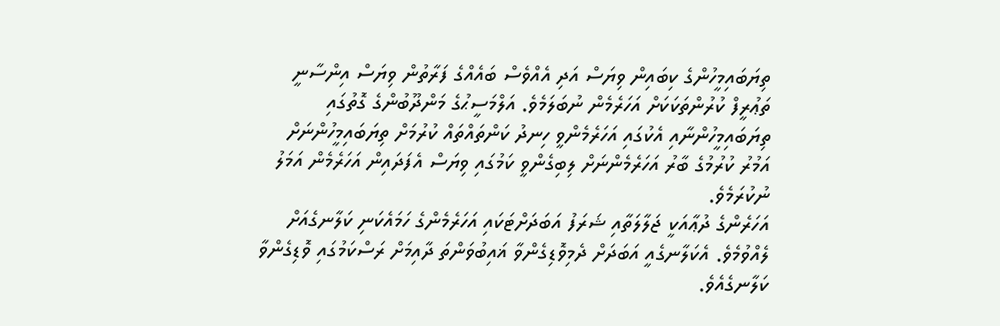ތިޔަބައިމީހުންގެ ކިބައިން ވިޔަސް އަދި އެއްވެސް ބައެއްގެ ފަރާތުން ވިޔަސް އިންސާނީ ތަޢުރީފް ކުރުންތަކަކަށް އަހަރެމެން ނުބަލަމެވެ. އަލްމަސީޙުގެ މަންދޫބުންގެ ގޮތުގައި ތިޔަބައިމީހުންނާއި އެކުގައި އަހަރެމެންވީ ހިނދު ކަންތައްތައް ކުރުމަށް ތިޔަބައިމީހުންނަށް އަމުރު ކުރުމުގެ ބާރު އަހަރެމެންނަށް ލިބިގެންވީ ކަމުގައި ވިޔަސް އެފަދައިން އަހަރެމެން އަމަލު ނުކުރަމެވެ.
އަހަރެންގެ ދުޢާއަކީ ޖަލާލަތާއި ޝަރަފު އަބަދަށްޓަކައި އަހަރެމެންގެ ހަމައެކަނި ކަލާނގެއަށް ލެއްވުމެވެ. އެކަލާނގެއީ އަބަދަށް ދެމިވޮޑިގެންވާ ޣައިބުވަންތަ ދާއިމަށް ރަސްކަމުގައި ވޮޑިގެންވާ ކަލާނގެއެވެ.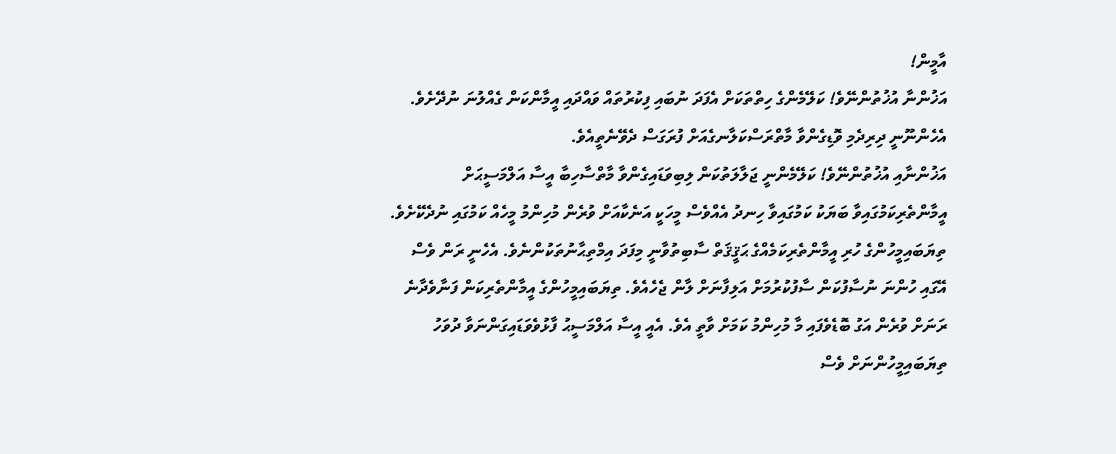އާމީން!
އަޚުންނާ އުޚުތުންނޭވެ! ކަލޭމެންގެ ހިތްތަކަށް އެފަދަ ނުބައި ފިކުރުތައް ވައްދައި އީމާންކަން ގެއްލުނަ ނުދޭށެވެ. އެހެންނޫނީ ދިރިދެމި ވޮޑިގެންވާ މާތްރަސްކަލާނގެއަށް ފުރަގަސް ދެވޭނެތީއެވެ.
އަޚުންނާއި އުޚުތުންނޭވެ! ކަލޭމެންނީ ޖަލާލަތުކަން ލިބިވަޑައިގެންވާ މާތްސާހިބާ އީސާ އަލްމަސީޙަށް އީމާންތެރިކަމުގައިވާ ބަޔަކު ކަމުގައިވާ ހިނދު އެއްވެސް މީހަކީ އަނެކާއަށް ވުރެން މުހިންމު މީހެއް ކަމުގައި ނުދެކޭށެވެ.
ތިޔަބައިމީހުންގެ ހުރި އީމާންތެރިކަމެއްގެ ޙަޤީޤަތް ސާބިތުވާނީ މިފަދަ އިމްތިޙާނުތަކުންނެވެ. އެހެނީ ރަން ވެސް އޭގައި ހުންނަ ނުސާފުކަން ސާފުކުރުމަށް އަލިފާނަށް ލާން ޖެހެއެވެ. ތިޔަބައިމީހުންގެ އީމާންތެރިކަން ފަނާވެދާނެ ރަނަށް ވުރެން އަގު ބޮޑެވެފައި މާ މުހިންމު ކަމަށް ވާތީ އެވެ. އެއީ އީސާ އަލްމަސީޙު ފާޅުވެވަޑައިގަންނަވާ ދުވަހު ތިޔަބައިމީހުންނަށް ވެސް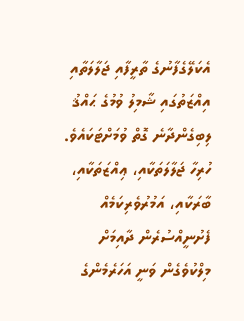އެކަލޭގެފާނުގެ ތާރީފާއި ޖަލާލަތާއި އިއްޒަތުގައި ޝާމިލު ވުމުގެ ޙައްޤު ލިބިގެންދާނެ ގޮތް ވުމަށްޓަކައެވެ.
ހުރިހާ ޖަލާލަތަކާއި، ޢިއްޒަތަކާއި، ބާރަކާއި، އަމުރުވެރިކަމެއް ފެށުނީއްސުރެން ދާއިމަށް މިލްކުވެގެން ވަނީ އަހަރެމެންގެ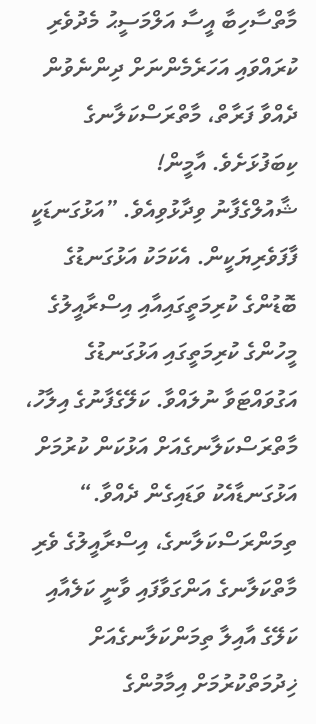މާތްސާހިބާ އީސާ އަލްމަސީޙު މެދުވެރި ކުރައްވައި އަހަރެމެންނަށް ދިންނެވުން ދެއްވާ ފަރާތް، މާތްރަސްކަލާނގެ ކިބަފުޅަށެވެ. އާމީން!
ޝާއުލްގެފާނު ވިދާޅުވިއެވެ. ”އަޅުގަނޑަކީ ފާފަވެރިޔަކީން. އެކަމަކު އަޅުގަނޑުގެ ބޮޑުންގެ ކުރިމަތީގައިއާއި އިސްރާއީލުގެ މީހުންގެ ކުރިމަތީގައި އަޅުގަނޑުގެ އަގުވައްޓަވާ ނުލައްވާ. ކަލޭގެފާނުގެ އިލާހު، މާތްރަސްކަލާނގެއަށް އަޅުކަން ކުރުމަށް އަޅުގަނޑާއެކު ވަޑައިގެން ދެއްވާ.“
ތިމަންރަސްކަލާނގެ، އިސްރާއީލުގެ ވެރި މާތްކަލާނގެ އަންގަވާފައި ވާނީ ކަލެއާއި ކަލޭގެ އާއިލާ ތިމަންކަލާނގެއަށް ޚިދުމަތްކުރުމަށް އިމާމުންގެ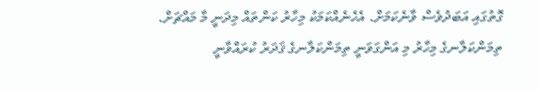ގޮތުގައި އަބަދުވެސް ވާނެކަމަށް. އެހެނެއްކަމަކު މިހާރު ކަންތައް މިދަނީ މާ މައްޗަށް. ތިމަންކަލާނގެ މިހާރު މި އަންގަވަނީ ތިމަންކަލާނގެ ޤަދަރު ކުރައްވާނީ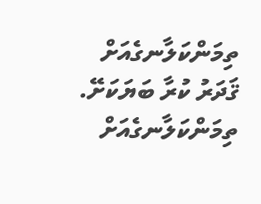ތިމަންކަލާނގެއަށް ޤަދަރު ކުރާ ބަޔަކަށޭ. ތިމަންކަލާނގެއަށް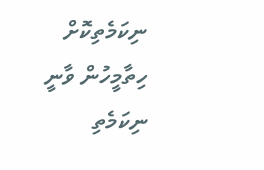ނިކަމެތިކޮށް ހިތާމީހުން ވާނީ ނިކަމެތި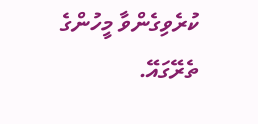ކުރެވިގެންވާ މީހުންގެ ތެރޭގައޭ.